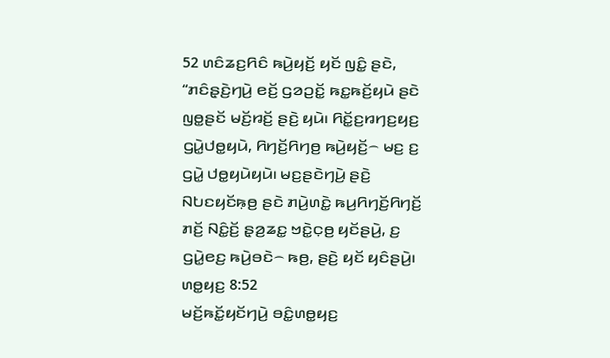52 ꤛꤢꤨꤘꤢ꤬ꤖꤢꤨ ꤒꤣꤧ꤬ꤟꤢꤩ꤬ ꤟꤢꤩ ꤜꤢꤨ꤭ ꤔꤢꤧ, “ꤊꤢꤨꤔ꤫ꤢꤧ꤬ꤚꤣꤧ꤬ ꤕꤢꤩ꤬ ꤞꤤꤑꤢꤩ꤭ ꤒꤢ꤭ꤒꤢꤩ꤬ꤟꤣꤧ ꤔꤢꤧ ꤜꤥ꤭ꤔꤢꤩ ꤗꤢꤩ꤬ꤙꤢꤩ꤬ ꤔꤢꤧ꤬ ꤟꤣꤧ꤯ ꤖꤢꤩ꤭ꤢ꤬ꤙꤚꤢ꤬ꤟꤢ꤬ ꤞꤣꤧ꤭ꤓꤥ꤭ꤟꤣꤧ, ꤖꤚꤢꤩ꤬ꤖꤚꤥ꤬ ꤒꤣꤧ꤬ꤟꤢꤩ꤬꤮ ꤗꤢ꤬ ꤢ꤬ ꤞꤣꤧ꤭ ꤓꤥ꤭ꤟꤣꤧꤟꤣꤧ꤯ ꤗꤢ꤬ꤔꤢꤧꤚꤣꤧ꤬ ꤔꤢꤧ꤬ ꤡꤝꤢꤟꤢꤩꤒ꤫ꤥ꤬ ꤔꤢꤧ ꤊꤣꤧ꤬ꤛꤢꤧ꤭ ꤒꤣ꤬ꤖꤚꤢꤩ꤬ꤖꤚꤢꤩ꤬ ꤊꤢꤩ꤬ ꤡꤢꤨ꤭ꤢꤩ꤬ ꤔ꤫ꤤ꤬ꤘꤢ꤭ ꤠꤢꤧ꤭ꤍ꤫ꤥ꤬ ꤟꤢꤩꤔꤣꤧ꤬, ꤢ꤬ ꤞꤣꤧ꤭ꤕꤢ꤬ ꤒꤣꤧ꤬ꤋꤢꤧ꤮ ꤒꤥ꤬, ꤔꤢꤧ꤬ ꤟꤢꤩ ꤟꤢꤨꤔꤣꤧ꤬꤯
ꤛꤥ꤭ꤟꤢ꤬ 8:52
ꤗꤢꤩ꤬ꤒꤢꤩ꤭ꤟꤢꤩꤚꤣꤧ꤬ ꤋꤢꤨ꤭ꤛꤥ꤭ꤟꤢ꤬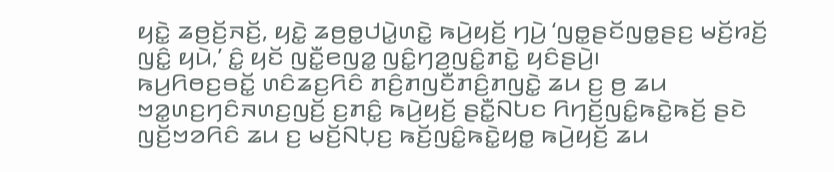ꤟꤢꤧ꤭ ꤘꤥ꤬ꤢꤩ꤬ꤏꤢꤩ꤬, ꤟꤢꤧ꤭ ꤘꤥ꤬ꤥ꤭ꤓꤣꤧ꤭ꤛꤢꤧ꤭ ꤒꤣꤧ꤬ꤟꤢꤩ꤬ ꤚꤣꤧ꤬ ‘ꤜꤥ꤭ꤔꤢꤩꤜꤥ꤭ꤔꤢ꤬ ꤗꤢꤩ꤬ꤙꤢꤩ꤬ ꤜꤢꤨ꤭ ꤟꤣꤧ,’ ꤢꤨ꤭ ꤟꤢꤩ ꤜꤢꤪ꤭ꤕꤜꤤ꤭ ꤜꤢꤨ꤭ꤚꤤ꤬ꤜꤢꤨ꤭ꤊꤢꤧ꤭ ꤟꤢꤨꤔꤣꤧ꤬꤯
ꤒꤣ꤬ꤖꤥꤢ꤬ꤋꤢꤩ꤭ ꤛꤢꤨꤘꤢ꤬ꤖꤢꤨ ꤊꤢꤨ꤬ꤊꤜꤢꤪꤊꤢꤨ꤬ꤊꤜꤢꤧ꤭ ꤘꤣ ꤢ꤬ ꤥ꤬ ꤘꤣ ꤠꤤ꤭ꤛꤢ꤬ꤚꤢꤨꤏꤛꤢ꤬ꤜꤢꤩ꤬ ꤢ꤬ꤊꤢꤨ꤭ ꤒꤣꤧ꤬ꤟꤢꤩ꤬ ꤔꤢꤪ꤭ꤡꤝꤢ ꤖꤚꤢꤩ꤬ꤜꤢꤨ꤭ꤒꤢꤧ꤭ꤒꤢꤩ꤬ ꤔꤢꤧ ꤜꤢꤩ꤬ꤠꤤꤖꤢꤨ ꤘꤣ ꤢ꤬ ꤗꤢꤩ꤬ꤡꤝ꤫ꤢ꤬ ꤒꤢꤩ꤬ꤜꤢꤨ꤭ꤒꤢꤧ꤭ꤟꤥ꤭ ꤒꤣꤧ꤬ꤟꤢꤩ꤬ ꤘꤣ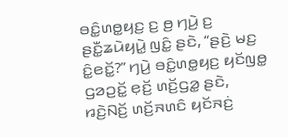ꤋꤢꤨ꤭ꤛꤥ꤭ꤟꤢ꤬ ꤢ꤬ ꤥ꤬ ꤚꤣꤧ꤬ ꤢ꤬ ꤔꤢꤪ꤭ꤘꤣꤧꤟꤣꤧ꤭ ꤜꤢꤨ꤭ ꤔꤢꤧ, “ꤔꤢꤧ꤬ ꤗꤢ꤬ ꤢꤨ꤭ꤕꤢꤩ꤭?” ꤚꤣꤧ꤬ ꤋꤢꤨ꤭ꤛꤥ꤭ꤟꤢ꤬ ꤟꤢꤩꤜꤥ꤭ ꤞꤤꤑꤢꤩ꤭ ꤕ꤫ꤢꤩ꤬ ꤛꤢꤩ꤬ꤞꤤ꤭ ꤔꤢꤧ,
ꤙꤢꤧ꤬ꤡꤢꤩ꤬ ꤛꤢꤩ꤬ꤏꤛꤢꤨ ꤟꤢꤩꤏꤢꤦ꤬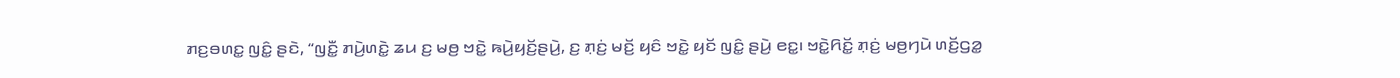ꤊꤢ꤬ꤋꤛꤢ꤭ ꤜꤢꤨ꤭ ꤔꤢꤧ, “ꤜꤢꤪ꤭ ꤊꤣꤧ꤬ꤛꤢꤧ꤭ ꤘꤣ ꤢ꤬ ꤗꤥ꤬ ꤠꤢꤧ꤭ ꤒꤣꤧ꤬ꤟꤢꤩ꤬ꤔꤣꤧ꤬, ꤢ꤬ ꤊ꤫ꤢꤦ꤬ ꤗꤢꤩ꤬ ꤟꤢꤨ ꤠꤢꤧ꤭ ꤟꤢꤩ ꤜꤢꤨ꤭ ꤔꤣꤧ꤬ ꤕꤢ꤭꤯ ꤠꤢꤧ꤭ꤖꤢꤩ꤭ ꤊ꤫ꤢꤦ꤬ ꤗꤥ꤬ꤚꤣꤧ ꤛꤢꤩ꤬ꤞꤤ꤭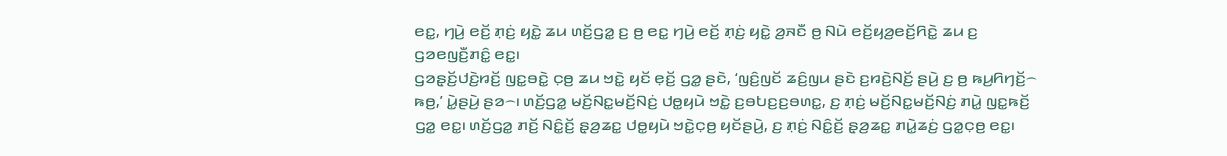ꤕꤢ꤭, ꤚꤣꤧ꤬ ꤕꤢꤩ꤬ ꤊ꤫ꤢꤦ꤬ ꤟꤢꤧ꤭ ꤘꤣ ꤛꤢꤩ꤬ꤞꤤ꤭ ꤢ꤬ ꤥ꤬ ꤕꤢ꤭ ꤚꤣꤧ꤬ ꤕꤢꤩ꤬ ꤊ꤫ꤢꤦ꤬ ꤟꤢꤧ꤭ ꤤ꤬ꤏꤢꤪ ꤥ꤬ ꤡꤣꤧ ꤕꤢꤩ꤬ꤟꤤ꤬ꤕꤢꤩ꤬ꤖꤢꤧ꤭ ꤘꤣ ꤢ꤬ ꤞꤤꤕꤜꤢꤪ꤬ꤊꤢꤨ꤭ ꤕꤢ꤭꤯
ꤞꤤꤔ꤫ꤢꤩ꤬ꤓꤢꤧ꤬ꤙꤢꤩ꤬ ꤜꤢ꤭ꤋꤢꤧ꤭ ꤍ꤫ꤥ꤬ ꤘꤣ ꤠꤢꤧ꤭ ꤟꤢꤩ ꤕ꤫ꤢꤩ꤬ ꤞꤤ꤭ ꤔꤢꤧ, ‘ꤜꤢꤨ꤬ꤜꤢꤩ ꤘꤢꤨ꤬ꤜꤣ ꤔꤢꤧ ꤢ꤬ꤙꤢꤧ꤬ꤡꤢꤩ꤬ ꤔꤣꤧ꤬ ꤢ꤬ ꤥ꤬ ꤒꤣ꤬ꤖꤚꤢꤩ꤬꤮ ꤒꤥ꤬,’ ꤣꤧ꤭ꤔꤣꤧ꤬ ꤔꤤ꤮꤯ ꤛꤢꤩ꤬ꤞꤤ꤭ ꤗꤢꤩ꤬ꤡꤢ꤭ꤗꤢꤩ꤬ꤡꤢꤦ꤬ ꤓꤥ꤭ꤟꤣꤧ ꤠꤢꤧ꤭ ꤢ꤬ꤋꤝꤢ꤬ꤢ꤬ꤋꤛꤢ꤭, ꤢ꤬ ꤊ꤫ꤢꤦ꤬ ꤗꤢꤩ꤬ꤡꤢ꤭ꤗꤢꤩ꤬ꤡꤢꤦ꤬ ꤊꤣꤧ꤭ ꤜꤢ꤭ꤒꤢꤩ꤬ ꤞꤤ꤭ ꤕꤢ꤭꤯ ꤛꤢꤩ꤬ꤞꤤ꤭ ꤊꤢꤩ꤬ ꤡꤢꤨ꤭ꤢꤩ꤬ ꤔ꤫ꤤ꤬ꤘꤢ꤭ ꤓꤥ꤭ꤟꤣꤧ ꤠꤢꤧ꤭ꤍ꤫ꤥ꤬ ꤟꤢꤩꤔꤣꤧ꤬, ꤢ꤬ ꤊ꤫ꤢꤦ꤬ ꤡꤢꤨ꤭ꤢꤩ꤬ ꤔ꤫ꤤ꤬ꤘꤢ꤭ ꤊꤣꤧ꤭ꤘꤢꤦ꤬ ꤞꤤ꤭ꤍ꤫ꤥ꤬ ꤕꤢ꤭꤯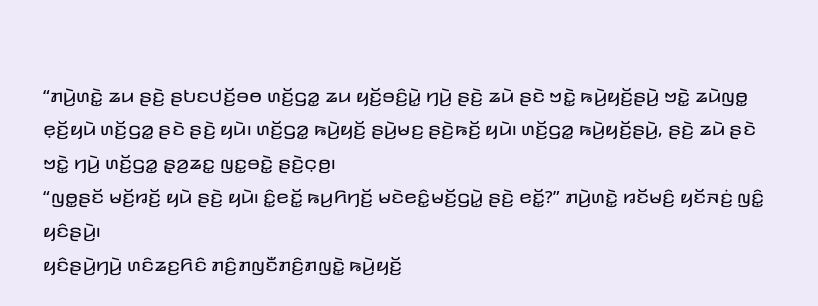“ꤊꤣꤧ꤬ꤛꤢꤧ꤭ ꤘꤣ ꤔꤢꤧ꤬ ꤔꤝꤢꤓꤢꤩ꤬ꤋꤥ ꤛꤢꤩ꤬ꤞꤤ꤭ ꤘꤣ ꤟꤢꤩ꤬ꤋꤢꤨ꤬ꤣꤧ꤭ ꤚꤣꤧ꤬ ꤔꤢꤧ꤬ ꤘꤣꤧ ꤔꤢꤧ ꤠꤢꤧ꤭ ꤒꤣꤧ꤬ꤟꤢꤩ꤬ꤔꤣꤧ꤬ ꤠꤢꤧ꤭ ꤘꤣꤧꤜꤥ꤭ ꤕ꤫ꤢꤩ꤬ꤟꤣꤧ ꤛꤢꤩ꤬ꤞꤤ꤭ ꤔꤢꤧ ꤔꤢꤧ꤬ ꤟꤣꤧ꤯ ꤛꤢꤩ꤬ꤞꤤ꤭ ꤒꤣꤧ꤬ꤟꤢꤩ꤬ ꤔꤣꤧ꤬ꤗꤢ꤬ ꤔꤢꤧ꤬ꤒꤢꤩ꤬ ꤟꤣꤧ꤯ ꤛꤢꤩ꤬ꤞꤤ꤭ ꤒꤣꤧ꤬ꤟꤢꤩ꤬ꤔꤣꤧ꤬, ꤔꤢꤧ꤬ ꤘꤣꤧ ꤔꤢꤧ ꤠꤢꤧ꤭ ꤚꤣꤧ꤬ ꤛꤢꤩ꤬ꤞꤤ꤭ ꤔ꤫ꤤ꤬ꤘꤢ꤭ ꤜꤢ꤭ꤋꤢꤧ꤭ ꤔꤢꤧ꤬ꤍ꤫ꤥ꤬꤯
“ꤜꤥ꤭ꤔꤢꤩ ꤗꤢꤩ꤬ꤙꤢꤩ꤬ ꤟꤣꤧ ꤔꤢꤧ꤬ ꤟꤣꤧ꤯ ꤢꤨ꤭ꤕꤢꤩ꤭ ꤒꤣ꤬ꤖꤚꤢꤩ꤬ ꤗꤢꤧꤕꤢꤨ꤭ꤗꤢꤩ꤬ꤞꤣꤧ꤭ ꤔꤢꤧ꤬ ꤕꤢꤩ꤭?” ꤊꤣꤧ꤬ꤛꤢꤧ꤭ ꤙꤢꤩꤗꤢꤨ꤬ ꤟꤢꤩꤏꤢꤦ꤬ ꤜꤢꤨ꤭ ꤟꤢꤨꤔꤣꤧ꤬꤯
ꤟꤢꤨꤔꤣꤧ꤬ꤚꤣꤧ꤬ ꤛꤢꤨꤘꤢ꤬ꤖꤢꤨ ꤊꤢꤨ꤬ꤊꤜꤢꤪꤊꤢꤨ꤬ꤊꤜꤢꤧ꤭ ꤒꤣꤧ꤬ꤟꤢꤩ꤬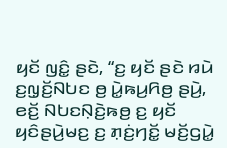ꤟꤢꤩ ꤜꤢꤨ꤭ ꤔꤢꤧ, “ꤢ꤬ ꤟꤢꤩ ꤔꤢꤧ ꤙꤣꤧ ꤢ꤬ꤜ꤫ꤢꤩ꤬ꤡꤝꤢ ꤥ꤬ ꤣꤧ꤭ꤒꤣ꤬ꤖꤥ꤬ ꤔꤣꤧ꤬, ꤕꤢꤩ꤬ ꤡꤝꤢꤡ꤫ꤢꤧ꤬ꤒꤥ꤬ ꤢ꤬ ꤟꤢꤩ ꤟꤢꤨꤔꤣꤧ꤬ꤗꤢ꤬ ꤢ꤬ ꤊ꤫ꤢꤦ꤬ꤚꤢꤩ꤭ ꤗꤢꤩ꤬ꤞꤣꤧ꤭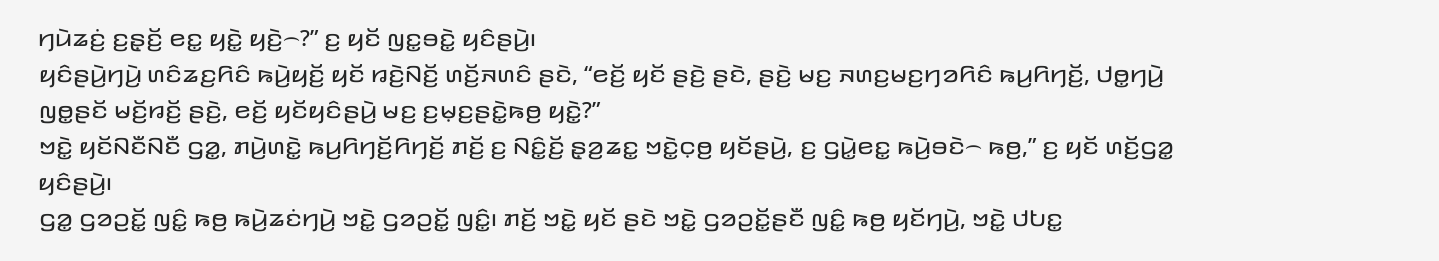ꤚꤣꤧꤘꤢꤦ꤬ ꤢ꤬ꤔ꤫ꤢꤩ꤬ ꤕꤢ꤭ ꤟꤢꤧ꤭ ꤟꤢꤧ꤬꤮?” ꤢ꤬ ꤟꤢꤩ ꤜꤢ꤭ꤋꤢꤧ꤭ ꤟꤢꤨꤔꤣꤧ꤬꤯
ꤟꤢꤨꤔꤣꤧ꤬ꤚꤣꤧ꤬ ꤛꤢꤨꤘꤢ꤬ꤖꤢꤨ ꤒꤣꤧ꤬ꤟꤢꤩ꤬ ꤟꤢꤩ ꤙꤢꤧ꤬ꤡꤢꤩ꤬ ꤛꤢꤩ꤬ꤏꤛꤢꤨ ꤔꤢꤧ, “ꤕꤢꤩ꤬ ꤟꤢꤩ ꤔꤢꤧ꤬ ꤔꤢꤧ, ꤔꤢꤧ꤬ ꤗꤢ꤬ ꤏꤛꤢ꤬ꤗꤢ꤬ꤚꤤꤖꤢꤨ ꤒꤣ꤬ꤖꤚꤢꤩ꤬, ꤓꤥ꤭ꤚꤣꤧ꤬ ꤜꤥ꤭ꤔꤢꤩ ꤗꤢꤩ꤬ꤙꤢꤩ꤬ ꤔꤢꤧ꤬, ꤕꤢꤩ꤬ ꤟꤢꤩꤟꤢꤨꤔꤣꤧ꤬ ꤗꤢ꤬ ꤢ꤬ꤗ꤫ꤢ꤬ꤔꤢꤧ꤭ꤒꤥ꤬ ꤟꤢꤧ꤭?”
ꤠꤢꤧ꤭ ꤟꤢꤩꤡꤢꤪꤡꤢꤪ ꤞꤤ꤭, ꤊꤣꤧ꤬ꤛꤢꤧ꤭ ꤒꤣ꤬ꤖꤚꤢꤩ꤬ꤖꤚꤢꤩ꤬ ꤊꤢꤩ꤬ ꤢ꤬ ꤡꤢꤨ꤭ꤢꤩ꤬ ꤔ꤫ꤤ꤬ꤘꤢ꤭ ꤠꤢꤧ꤭ꤍ꤫ꤥ꤬ ꤟꤢꤩꤔꤣꤧ꤬, ꤢ꤬ ꤞꤣꤧ꤭ꤕꤢ꤭ ꤒꤣꤧ꤬ꤋꤢꤧ꤮ ꤒꤥ꤬,” ꤢ꤬ ꤟꤢꤩ ꤛꤢꤩ꤬ꤞꤤ꤭ ꤟꤢꤨꤔꤣꤧ꤬꤯
ꤞꤤ꤭ ꤞꤤꤑꤢꤩ꤭ ꤜꤢꤨ꤭ ꤒꤥ꤬ ꤒꤣꤧ꤬ꤘꤢꤦꤚꤣꤧ꤬ ꤠꤢꤧ꤭ ꤞꤤꤑꤢꤩ꤭ ꤜꤢꤨ꤭꤯ ꤊꤢꤩ꤬ ꤠꤢꤧ꤭ ꤟꤢꤩ ꤔꤢꤧ ꤠꤢꤧ꤭ ꤞꤤꤑꤢꤩ꤭ꤔꤢꤪ ꤜꤢꤨ꤭ ꤒꤥ꤬ ꤟꤢꤩꤚꤣꤧ꤬, ꤠꤢꤧ꤭ ꤓꤝꤢ꤭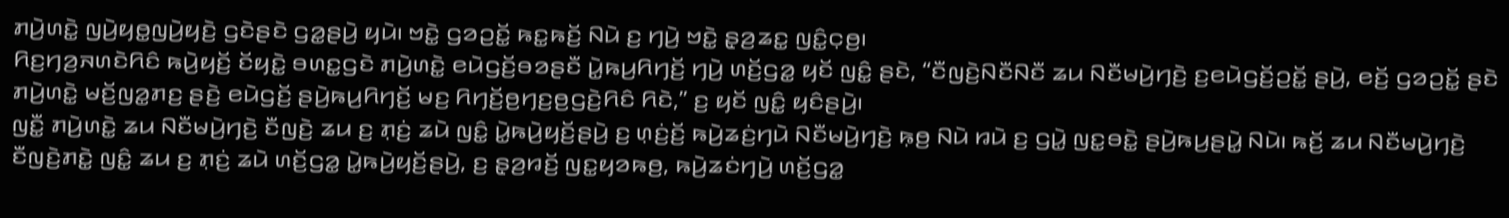ꤊꤣꤧ꤬ꤛꤢꤧ꤭ ꤜꤣꤧ꤬ꤟꤥ꤭ꤜꤣꤧ꤬ꤟꤢꤧ꤬ ꤞꤢꤧꤔꤢꤧ ꤞꤤ꤭ꤔꤣꤧ꤬ ꤟꤣꤧ꤯ ꤠꤢꤧ꤭ ꤞꤤꤑꤢꤩ꤭ ꤒꤢ꤭ꤒꤢꤩ꤬ ꤡꤣꤧ ꤢ꤬ ꤚꤣꤧ꤬ ꤠꤢꤧ꤭ ꤔ꤫ꤤ꤬ꤘꤢ꤭ ꤜꤢꤨ꤭ꤍ꤫ꤥ꤬꤯
ꤖꤢ꤬ꤚꤤ꤬ꤏꤛꤢꤧꤖꤢꤨ ꤒꤣꤧ꤬ꤟꤢꤩ꤬ ꤢꤩꤟꤢꤧ꤭ ꤋꤛꤢ꤭ꤞꤢꤧ ꤊꤣꤧ꤬ꤛꤢꤧ꤭ ꤕꤣꤧꤞꤢꤩ꤬ꤋꤤꤔꤢꤪ ꤣꤧ꤭ꤒꤣ꤬ꤖꤚꤢꤩ꤬ ꤚꤣꤧ꤬ ꤛꤢꤩ꤬ꤞꤤ꤭ ꤟꤢꤩ ꤜꤢꤨ꤭ ꤔꤢꤧ, “ꤢꤪꤜꤢꤧ꤬ꤡꤢꤪꤡꤢꤪ ꤘꤣ ꤡꤢꤪꤗꤣꤧ꤬ꤚꤢꤧ꤬ ꤢ꤬ꤕꤣꤧꤞꤢꤩ꤬ꤑꤢꤩ꤭ ꤔꤣꤧ꤬, ꤕꤢꤩ꤬ ꤞꤤꤑꤢꤩ꤭ ꤔꤢꤧ ꤊꤣꤧ꤬ꤛꤢꤧ꤭ ꤗꤢꤩ꤬ꤜꤤ꤭ꤊꤢ꤬ ꤔꤢꤧ꤬ ꤕꤣꤧꤞꤢꤩ꤬ ꤔꤣꤧ꤬ꤒꤣ꤬ꤖꤚꤢꤩ꤬ ꤗꤢ꤬ ꤖꤚꤢꤩ꤬ꤥ꤬ꤚꤢ꤬ꤥ꤬ꤞꤢꤧ꤬ꤖꤢꤨ ꤖꤢꤧ,” ꤢ꤬ ꤟꤢꤩ ꤜꤢꤨ꤭ ꤟꤢꤨꤔꤣꤧ꤬꤯
ꤜꤢꤪ꤭ ꤊꤣꤧ꤬ꤛꤢꤧ꤭ ꤘꤣ ꤡꤢꤪꤗꤣꤧ꤬ꤚꤢꤧ꤬ ꤢꤪꤜꤢꤧ꤬ ꤘꤣ ꤢ꤬ ꤊ꤫ꤢꤦ꤬ ꤘꤣꤧ ꤜꤢꤨ꤭ ꤣꤧ꤭ꤒꤣꤧ꤬ꤟꤢꤩ꤬ꤔꤣꤧ꤬ ꤢ꤬ ꤛ꤫ꤢꤦ꤬ꤢꤩ꤬ ꤒꤣꤧ꤬ꤘꤢꤦ꤬ꤚꤣꤧ ꤡꤢꤪꤗꤣꤧ꤬ꤚꤢꤧ꤬ ꤒ꤫ꤥ꤬ ꤡꤣꤧ ꤙꤣꤧ ꤢ꤬ ꤞꤣꤧ꤭ ꤜꤢ꤭ꤋꤢꤧ꤭ ꤔꤣꤧ꤬ꤒꤣ꤬ꤔꤣꤧ꤭ ꤡꤣꤧ꤯ ꤒꤢꤩ꤬ ꤘꤣ ꤡꤢꤪꤗꤣꤧ꤬ꤚꤢꤧ꤬ ꤢꤪꤜꤢꤧ꤬ꤊꤢꤧ꤭ ꤜꤢꤨ꤭ ꤘꤣ ꤢ꤬ ꤊ꤫ꤢꤦ꤬ ꤘꤣꤧ ꤛꤢꤩ꤬ꤞꤤ꤭ ꤣꤧ꤭ꤒꤣꤧ꤬ꤟꤢꤩ꤬ꤔꤣꤧ꤬, ꤢ꤬ ꤔ꤫ꤤ꤬ꤙꤢꤩ꤬ ꤜꤢ꤭ꤟꤤꤒꤥ꤬, ꤒꤣꤧ꤬ꤘꤢꤦꤚꤣꤧ꤬ ꤛꤢꤩ꤬ꤞꤤ꤭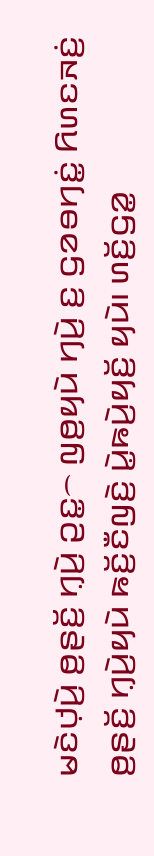ꤗꤢꤧꤓ꤫ꤣꤧ꤬ ꤥ꤬ꤔꤢꤩ꤬ ꤚ꤫ꤣꤧ꤬ ꤑꤢ꤭꤮ ꤜꤥ꤬ꤟꤣꤧ ꤚꤣꤧ꤬ ꤢ꤬ ꤞꤤꤋꤚꤢꤦ꤭ ꤖꤛꤢꤏꤢꤦ꤬ ꤥ꤬ꤔꤢꤩ꤬ ꤚ꤫ꤣꤧ꤬ꤟꤣꤧ ꤒꤢꤩ꤬ꤢꤪꤜꤢꤧ꤬ ꤣꤧ꤭ꤒꤣꤧ꤬ꤟꤢꤩ꤬ ꤟꤣꤧ꤯ ꤛꤢꤩ꤬ꤞꤤ꤭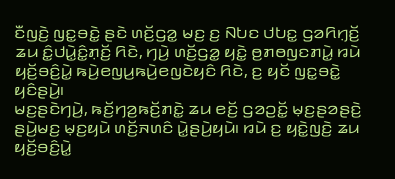ꤢꤪꤜꤢꤧ꤬ ꤜꤢ꤭ꤋꤢꤧ꤭ ꤔꤢꤧ ꤛꤢꤩ꤬ꤞꤤ꤭ ꤗꤢ꤬ ꤢ꤬ ꤡꤝꤢ ꤓꤝꤢ꤭ ꤞꤤꤖꤚ꤫ꤢꤩ꤬ ꤘꤣ ꤢꤨ꤭ꤓꤣꤧ꤭ꤢꤨ꤭ꤊ꤫ꤢꤩ꤬ ꤖꤢꤧ, ꤚꤣꤧ꤬ ꤛꤢꤩ꤬ꤞꤤ꤭ ꤟꤢꤧ꤭ ꤥ꤬ꤊꤥꤜꤢꤊꤣꤧ꤭ ꤙꤣꤧ ꤟꤢꤩ꤬ꤋꤢꤨ꤬ꤣꤧ꤭ ꤒꤣꤧ꤬ꤕꤜꤣ꤬ꤒꤣꤧ꤬ꤕꤜꤢꤧꤟꤢꤨ ꤖꤢꤧ, ꤢ꤬ ꤟꤢꤩ ꤜꤢ꤭ꤋꤢꤧ꤭ ꤟꤢꤨꤔꤣꤧ꤬꤯
ꤗꤢ꤬ꤔꤢꤧꤚꤣꤧ꤬, ꤒꤢꤩ꤬ꤚꤤ꤬ꤒꤢꤩ꤬ꤊꤢꤧ꤭ ꤘꤣ ꤕꤢꤩ꤬ ꤞꤤꤑꤢꤩ꤭ ꤗ꤫ꤢ꤬ꤔꤤꤔꤢꤧ꤬ ꤔꤣꤧ꤬ꤗꤢ꤬ ꤗ꤫ꤢ꤬ꤟꤣꤧ ꤛꤢꤩ꤬ꤏꤛꤢꤨ ꤣꤧ꤭ꤔꤣꤧ꤬ꤟꤣꤧ꤯ ꤙꤣꤧ ꤢ꤬ ꤟꤢꤧ꤭ꤜꤢꤧ꤬ ꤘꤣ ꤟꤢꤩ꤬ꤋꤢꤨ꤬ꤣꤧ꤭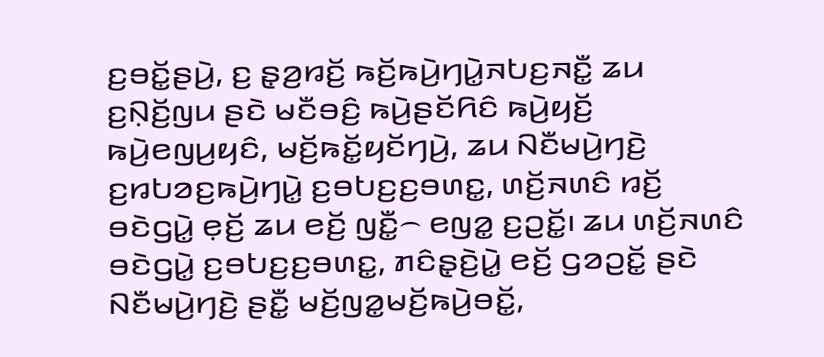ꤢ꤬ꤋꤢꤩ꤭ꤔꤣꤧ꤬, ꤢ꤬ ꤔ꤫ꤤ꤬ꤙꤢꤩ꤬ ꤒꤢꤩ꤬ꤒꤣꤧ꤬ꤚꤣꤧ꤭ꤏꤝꤢ꤬ꤏꤢꤪ꤭ ꤘꤣ ꤢ꤬ꤡ꤫ꤢꤩ꤬ꤜꤣ ꤔꤢꤧ ꤗꤢꤪꤋꤢꤨ꤬ ꤒꤣꤧ꤬ꤔꤢꤩꤖꤢꤨ ꤒꤣꤧ꤬ꤟꤢꤩ꤬ ꤒꤣꤧ꤬ꤕꤜꤣ꤬ꤟꤢꤨ, ꤗꤢꤩ꤬ꤒꤢꤩ꤭ꤟꤢꤩꤚꤣꤧ꤬, ꤘꤣ ꤡꤢꤪꤗꤣꤧ꤬ꤚꤢꤧ꤬ ꤢ꤬ꤙꤝꤤꤢ꤬ꤒꤣꤧ꤬ꤚꤣꤧ꤭ ꤢ꤬ꤋꤝꤢ꤬ꤢ꤬ꤋꤛꤢ꤭, ꤛꤢꤩ꤬ꤏꤛꤢꤨ ꤙꤢꤩ꤬ ꤋꤢꤧꤞꤣꤧ꤭ ꤕ꤫ꤢꤩ꤬ ꤘꤣ ꤕꤢꤩ꤬ ꤜꤢꤪ꤭꤮ ꤕꤜꤤ꤭ ꤢ꤬ꤑꤢꤩ꤭꤯ ꤘꤣ ꤛꤢꤩ꤬ꤏꤛꤢꤨ ꤋꤢꤧꤞꤣꤧ꤭ ꤢ꤬ꤋꤝꤢ꤬ꤢ꤬ꤋꤛꤢ꤭, ꤊꤢꤨꤔ꤫ꤢꤧ꤬ꤣꤧ꤭ ꤕꤢꤩ꤬ ꤞꤤꤑꤢꤩ꤭ ꤔꤢꤧ ꤡꤢꤪꤗꤣꤧ꤬ꤚꤢꤧ꤬ ꤔꤢꤪ꤭ ꤗꤢꤩ꤬ꤜꤤ꤭ꤗꤢꤩ꤬ꤒꤣꤧ꤬ꤋꤢꤩ꤭,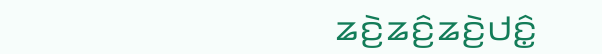ꤘꤢꤧ꤬ꤘꤢꤨ꤬ꤘꤢꤧ꤬ꤓꤢꤨ꤭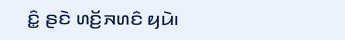ꤢꤨ꤭ ꤔꤢꤧ ꤛꤢꤩ꤬ꤏꤛꤢꤨ ꤟꤣꤧ꤯